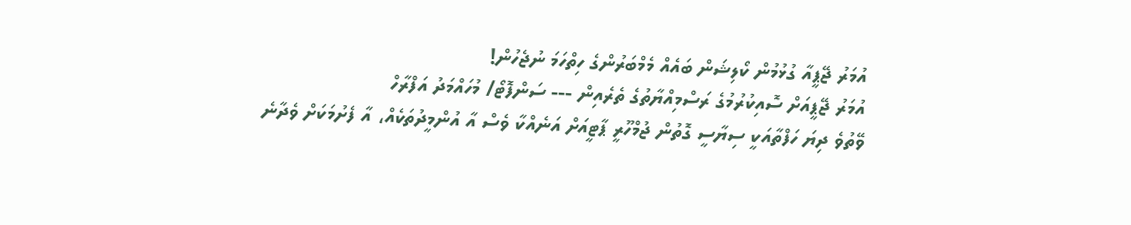އުމަރު ޖޭޕީއާ ގުޅުމުން ކޯލިޝަން ބައެއް މެމްބަރުންގެ ހިތްހަމަ ނުޖެހުން!
އުމަރު ޖޭޕީއަށް ސޮއިކުރުމުގެ ރަސްމިއްޔާތުގެ ތެރެއިން --- ސަންފޮޓޯ/ މުހައްމަދު އަފްރާހް
ވޭތުވެ ދިޔަ ހަފްތާއަކީ ސިޔާސީ ގޮތުން ޖުމްހޫރީ ޕާޓީއަށް އަނެއްކާ ވެސް އާ އުންމީދުތަކެއް، އާ ފެށުމަކަށް ވެދާނެ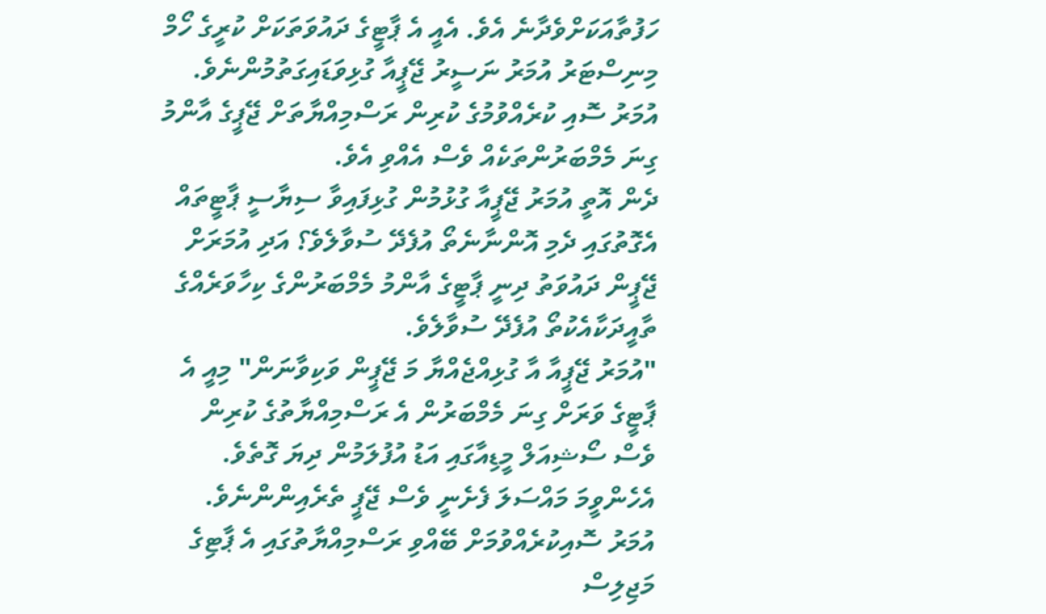ހަފުތާއަކަށްވެދާނެ އެވެ. އެއީ އެ ޕާޓީގެ ދައުވަތަކަށް ކުރީގެ ހޯމް މިނިސްޓަރު އުމަރު ނަސީރު ޖޭޕީއާ ގުޅިވަޑައިގަތުމުންނެވެ. އުމަރު ސޮއި ކުރެއްވުމުގެ ކުރިން ރަސްމިއްޔާތަށް ޖޭޕީގެ އާންމު ގިނަ މެމްބަރުންތަކެއް ވެސް އެއްވި އެވެ.
ދެން އޮތީ އުމަރު ޖޭޕީއާ ގުޅުމުން ގުޅިފައިވާ ސިޔާސީ ޕާޓީތައް އެގޮތުގައި ދެމި އޮންނާނެތޯ އުފެދޭ ސުވާލެވެ؟ އަދި އުމަރަށް ޖޭޕީން ދައުވަތު ދިނީ ޕާޓީގެ އާންމު މެމްބަރުންގެ ކިހާވަރެއްގެ ތާއީދަކާއެކުތޯ އުފެދޭ ސުވާލެވެ.
"އުމަރު ޖޭޕީއާ އާ ގުޅިއްޖެއްޔާ މަ ޖޭޕީން ވަކިވާނަން" މިއީ އެ ޕާޓީގެ ވަރަށް ގިނަ މެމްބަރުން އެ ރަސްމިއްޔާތުގެ ކުރިން ވެސް ސޯޝިއަލް މީޑިއާގައި އަޑު އުފުލަމުން ދިޔަ ގޮތެވެ. އެހެންވީމަ މައްސަލަ ފެށެނީ ވެސް ޖޭޕީ ތެރެއިންންނެވެ.
އުމަރު ސޮއިކުރެއްވުމަށް ބޭއްވި ރަސްމިއްޔާތުގައި އެ ޕާޓިގެ މަޖިލިސް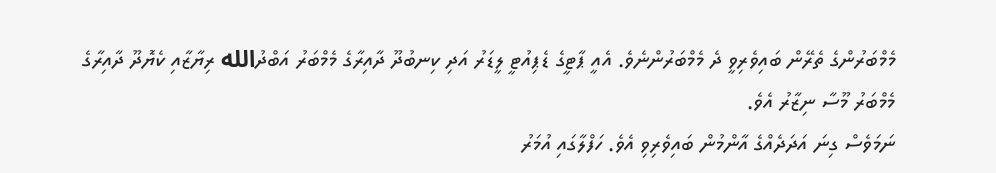މެމްބަރުންގެ ތެރޭން ބައިވެރިވީ ދެ މެމްބަރުންނެވެ. އެއީ ޕާޓީގެ ޑެޕިއުޓީ ލީޑަރު އަދި ކިނބުދޫ ދާއިރާގެ މެމްބަރު އަބްދުالله ރިޔާޒާއި ކެޔޮދޫ ދާއިރާގެ މެމްބަރު މޫސާ ނިޒާރު އެވެ.
ނަމަވެސް ގިނަ އަދަދެއްގެ އާންމުން ބައިވެރިވި އެވެ. ހަފްލާގައި އުމަރު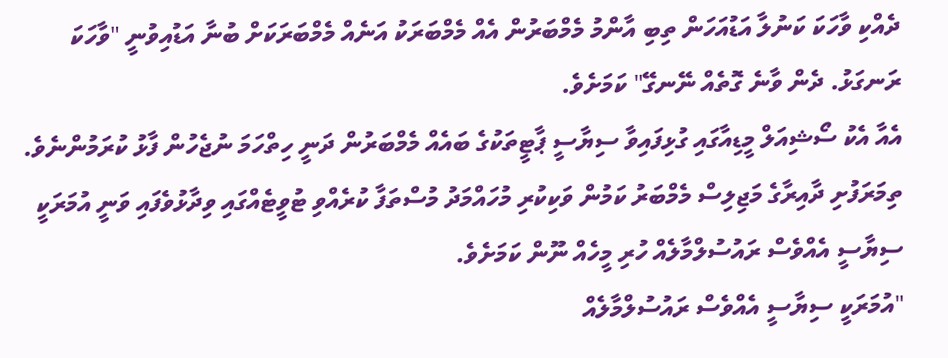ދެއްކި ވާހަކަ ކަނުލާ އަޑުއަހަން ތިބި އާންމު މެމްބަރުން އެއް މެމްބަރަކު އަނެއް މެމްބަރަކަށް ބުނާ އަޑުއިވުނީ "ވާހަކަ ރަނގަޅު. ދެން ވާނެ ގޮތެއް ނޭނގޭ" ކަމަށެވެ.
އެއާ އެކު ސޯޝިއަލް މީޑިއާގައި ގުޅިފައިވާ ސިޔާސީ ޕާޓީތަކުގެ ބައެއް މެމްބަރުން ދަނީ ހިތްހަމަ ނުޖެހުން ފާޅު ކުރަމުންނެވެ. ތިމަރަފުށި ދާއިރާގެ މަޖިލިސް މެމްބަރު ކަމުން ވަކިކުރި މުހައްމަދު މުސްތަފާ ކުރެއްވި ޓުވީޓެއްގައި ވިދާޅުވެފައި ވަނީ އުމަރަކީ ސިޔާސީ އެއްވެސް ރައުސުލްމާލެއް ހުރި މީހެއް ނޫން ކަމަށެވެ.
"އުމަރަކީ ސިޔާސީ އެއްވެސް ރައުސުލްމާލެއް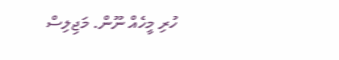ހުރި މީހެއް ނޫން. މަޖިލިސް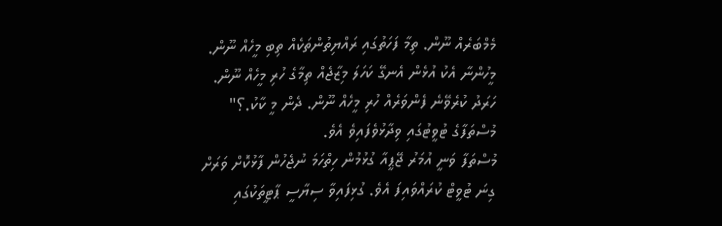މެމްބަރެއް ނޫން. ތިމާ ފަހަތުގައި ރައްޔިތުންތަކެއް ތިބި މީހެއް ނޫން. މީހުންނާ އެކު އުޅެން އެނގޭ ކަހަލަ މިޒާޖެއް ތިމާގެ ހުރި މީހެއް ނޫން. ހަރަދު ކުރެވޭނެ ފެންވަރެއް ހުރި މީހެއް ނޫން. ދެން މީ ކާކު.؟" މުސްތަފާގެ ޓުވީޓުގައި ވިދާޅުވެފައިވެ އެވެ.
މުސްތަފާ ވަނީ އުމަރު ޖޭޕީއާ ގުޅުމުން ހިތްހަމަ ނުޖެހުން ފާޅުކޮށް ވަރަށް ގިނަ ޓުވީޓް ކުރައްވައިފަ އެވެ. ގުޅިފައިވާ ސިޔާސީ ޕާޓީތަކުގައި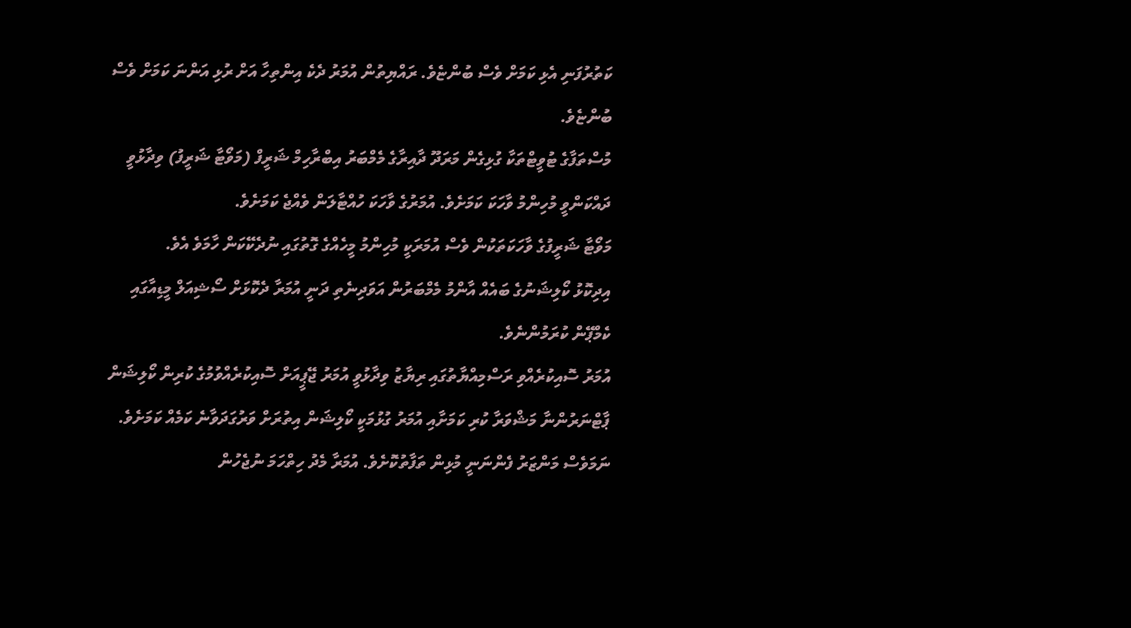ކަތުރުފަނި އެޅި ކަމަށް ވެސް ބުންޏެވެ. ރައްޔިތުން އުމަރު ދެކެ އިންތިހާ އަށް ރުޅި އަންނަ ކަމަށް ވެސް ބުންޏެވެ.
މުސްތަފާގެ ޓުވީޓްތަކާ ގުޅިގެން މަރަދޫ ދާއިރާގެ މެމްބަރު އިބްރާހިމް ޝަރީފް (މަވޯޓާ ޝަރީފު) ވިދާޅުވީ ދައްކަންވީ މުހިންމު ވާހަކަ ކަމަށެވެ. އުމަރުގެ ވާހަކަ ހުއްޓާލަން ވެއްޖެ ކަމަށެވެ.
މަވޯޓާ ޝަރީފުގެ ވާހަކަތަކުން ވެސް އުމަރަކީ މުހިންމު މީހެއްގެ ގޮތުގައި ނުދެކޭކަން ހާމަވެ އެވެ.
އިދިކޮޅު ކޯލިޝަނުގެ ބައެއް އާންމު މެމްބަރުން އަވަދިނެތި ދަނީ އުމަރާ ދެކޮޅަށް ސޯޝިއަލް މީޑިއާގައި ކެމްޕޭން ކުރަމުންނެވެ.
އުމަރު ސޮއިކުރެއްވި ރަސްމިއްޔާތުގައި ރިޔާޒު ވިދާޅުވީ އުމަރު ޖޭޕީއަށް ސޮއިކުރެއްވުމުގެ ކުރިން ކޯލިޝަން ޕާޓްނަރުންނާ މަޝްވަރާ ކުރި ކަމަށާއި އުމަރު ގުޅުމަކީ ކޯލިޝަން އިތުރަށް ވަރުގަދަވާނެ ކަމެއް ކަމަށެވެ.
ނަމަވެސް މަންޒަރު ފެންނަނީ މުޅިން ތަފާތުކޮށެވެ. އުމަރާ މެދު ހިތްހަމަ ނުޖެހުން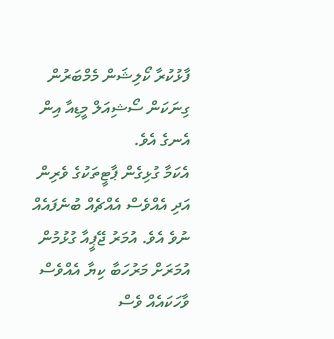ފާޅުކުރާ ކޯލިޝަން މެމްބަރުން ގިނަކަން ސޯޝިއަލް މީޑިއާ އިން އެނގެ އެވެ.
އެކަމާ ގުޅިގެން ޕާޓީތަކުގެ ވެރިން އަދި އެއްވެސް އެއްޗެއް ބުނެފައެއް ނުވެ އެވެ. އުމަރު ޖޭޕީއާ ގުޅުމުން އުމަރަށް މަރުހަބާ ކިޔާ އެއްވެސް ވާހަކައެއް ވެސް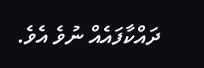ދައްކާފައެއް ނުވެ އެވެ.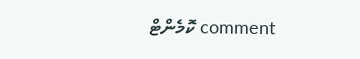comment ކޮމެންޓް